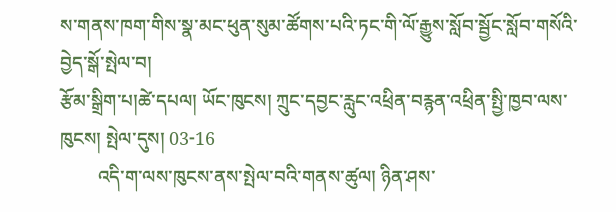ས་གནས་ཁག་གིས་སྣ་མང་ཕུན་སུམ་ཚོགས་པའི་ཏང་གི་ལོ་རྒྱུས་སློབ་སྦྱོང་སློབ་གསོའི་བྱེད་སྒོ་སྤེལ་བ།
རྩོམ་སྒྲིག་པ།ཚེ་དཔལ། ཡོང་ཁུངས། ཀྲུང་དབྱང་རླུང་འཕྲིན་བརྙན་འཕྲིན་སྤྱི་ཁྱབ་ལས་ཁུངས། སྤེལ་དུས། 03-16
        འདི་ག་ལས་ཁུངས་ནས་སྤེལ་བའི་གནས་ཚུལ། ཉིན་ཤས་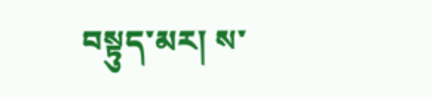བསྟུད་མར། ས་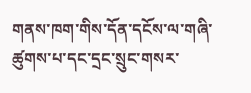གནས་ཁག་གིས་དོན་དངོས་ལ་གཞི་ཚུགས་པ་དང་དྲང་སྲུང་གསར་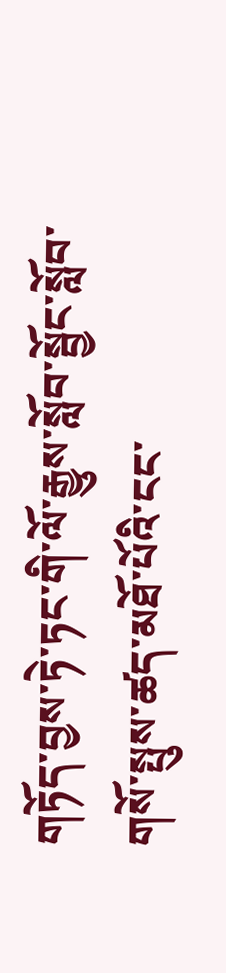གཏོད་བྱས་ཏེ་ཏང་གི་ལོ་རྒྱུས་སློབ་སྦྱོང་སློབ་གསོ་སྤུས་ཚད་མཐོ་པོའི་ངང་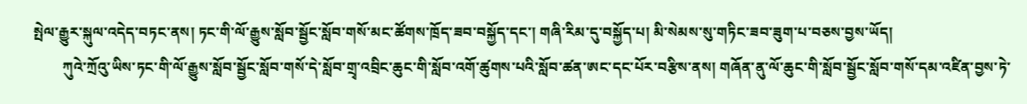སྤེལ་རྒྱུར་སྐུལ་འདེད་བཏང་ནས། ཏང་གི་ལོ་རྒྱུས་སློབ་སྦྱོང་སློབ་གསོ་མང་ཚོགས་ཁྲོད་ཟབ་བསྐྱོད་དང་། གཞི་རིམ་དུ་བསྐྱོད་པ། མི་སེམས་སུ་གཏིང་ཟབ་ཟུག་པ་བཅས་བྱས་ཡོད།
        ཀུའེ་ཀྲོའུ་ཡིས་ཏང་གི་ལོ་རྒྱུས་སློབ་སྦྱོང་སློབ་གསོ་དེ་སློབ་གྲྭ་འབྲིང་ཆུང་གི་སློབ་འགོ་ཚུགས་པའི་སློབ་ཚན་ཨང་དང་པོར་བརྩིས་ནས། གཞོན་ནུ་ལོ་ཆུང་གི་སློབ་སྦྱོང་སློབ་གསོ་དམ་འཛིན་བྱས་ཏེ་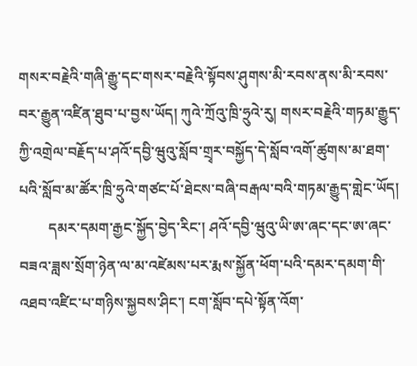གསར་བརྗེའི་གཞི་རྒྱུ་དང་གསར་བརྗེའི་སྟོབས་ཤུགས་མི་རབས་ནས་མི་རབས་བར་རྒྱུན་འཛིན་ཐུབ་པ་བྱས་ཡོད། ཀུའེ་ཀྲོའུ་ཁྲི་ཧྲུའེ་རུ། གསར་བརྗེའི་གཏམ་རྒྱུད་ཀྱི་འགྲེལ་བརྗོད་པ་ཤའོ་དབྱི་ཝུའུ་སློབ་གྲྭར་བསྐྱོད་དེ་སློབ་འགོ་ཚུགས་མ་ཐག་པའི་སློབ་མ་ཚོར་ཁྲི་ཧྲུའེ་གཙང་པོ་ཐེངས་བཞི་བརྒལ་བའི་གཏམ་རྒྱུད་གླེང་ཡོད།
        དམར་དམག་རྒྱང་སྐྱོད་བྱེད་རིང་། ཤའོ་དབྱི་ཝུའུ་ཡི་ཨ་ཞང་དང་ཨ་ཞང་བཟའ་ཟླས་སྲོག་ཉེན་ལ་མ་འཛེམས་པར་རྨས་སྐྱོན་ཕོག་པའི་དམར་དམག་གི་འཐབ་འཛིང་པ་གཉིས་སྐྱབས་ཤིང་། ངག་སློབ་དཔེ་སྟོན་འོག་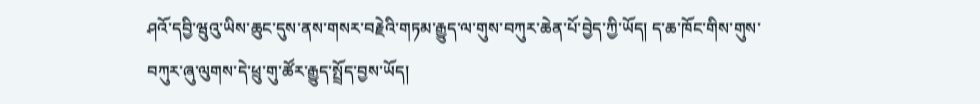ཤའོ་དབྱི་ཝུའུ་ཡིས་ཆུང་དུས་ནས་གསར་བརྗེའི་གཏམ་རྒྱུད་ལ་གུས་བཀུར་ཆེན་པོ་བྱེད་ཀྱི་ཡོད། ད་ཆ་ཁོང་གིས་གུས་བཀུར་ཞུ་ལུགས་དེ་ཕྲུ་གུ་ཚོར་རྒྱུད་སྤྲོད་བྱས་ཡོད།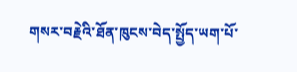གསར་བརྗེའི་ཐོན་ཁུངས་བེད་སྤྱོད་ཡག་པོ་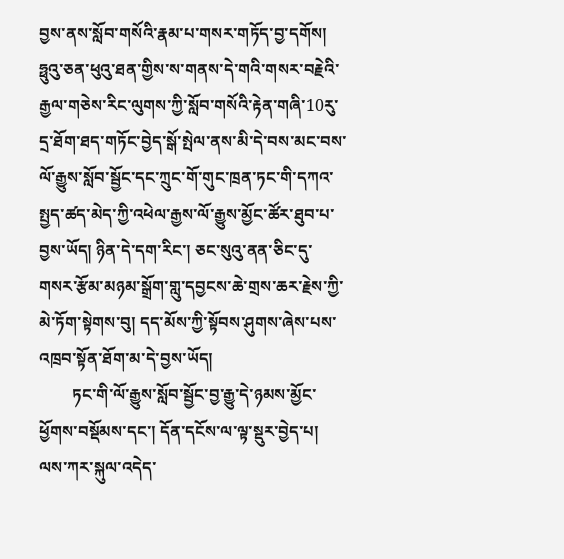བྱས་ནས་སློབ་གསོའི་རྣམ་པ་གསར་གཏོད་བྱ་དགོས། ཧྥུའུ་ཅན་ཕུའུ་ཐན་གྱིས་ས་གནས་དེ་གའི་གསར་བརྗེའི་རྒྱལ་གཅེས་རིང་ལུགས་ཀྱི་སློབ་གསོའི་རྟེན་གཞི་10རུ་དྲ་ཐོག་ཐད་གཏོང་བྱེད་སྒོ་སྤེལ་ནས་མི་དེ་བས་མང་བས་ལོ་རྒྱུས་སློབ་སྦྱོང་དང་ཀྲུང་གོ་གུང་ཁྲན་ཏང་གི་དཀའ་སྤྱད་ཚད་མེད་ཀྱི་འཕེལ་རྒྱས་ལོ་རྒྱུས་མྱོང་ཚོར་ཐུབ་པ་བྱས་ཡོད། ཉིན་དེ་དག་རིང་། ཅང་སུའུ་ནན་ཅིང་དུ་གསར་རྩོམ་མཉམ་སྒྲོག་གླུ་དབྱངས་ཆེ་གྲས་ཆར་རྗེས་ཀྱི་མེ་ཏོག་སྟེགས་བུ། དད་མོས་ཀྱི་སྟོབས་ཤུགས་ཞེས་པས་འཁྲབ་སྟོན་ཐོག་མ་དེ་བྱས་ཡོད།
        ཏང་གི་ལོ་རྒྱུས་སློབ་སྦྱོང་བྱ་རྒྱུ་དེ་ཉམས་མྱོང་ཕྱོགས་བསྡོམས་དང་། དོན་དངོས་ལ་ལྟ་སྡུར་བྱེད་པ། ལས་ཀར་སྐུལ་འདེད་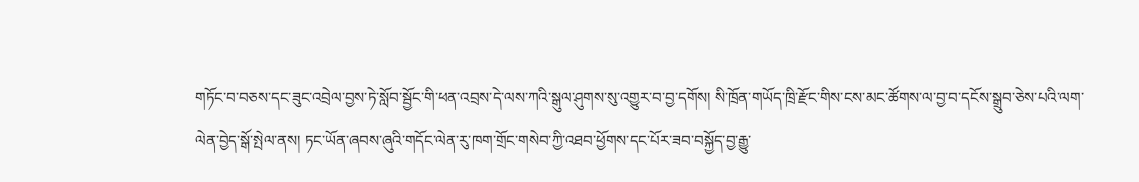གཏོང་བ་བཅས་དང་ཟུང་འབྲེལ་བྱས་ཏེ་སློབ་སྦྱོང་གི་ཕན་འབྲས་དེ་ལས་ཀའི་སྒུལ་ཤུགས་སུ་འགྱུར་བ་བྱ་དགོས། སི་ཁྲོན་གཡོད་ཁྲི་རྫོང་གིས་ངས་མང་ཚོགས་ལ་བྱ་བ་དངོས་སྒྲུབ་ཅེས་པའི་ལག་ལེན་བྱེད་སྒོ་སྤེལ་ནས། ཏང་ཡོན་ཞབས་ཞུའི་གདོང་ལེན་རུ་ཁག་གྲོང་གསེབ་ཀྱི་འཐབ་ཕྱོགས་དང་པོར་ཟབ་བསྐྱོད་བྱ་རྒྱུ་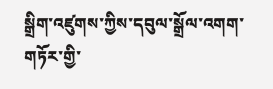སྒྲིག་འཛུགས་ཀྱིས་དབུལ་སྒྲོལ་འགག་གཏོར་གྱི་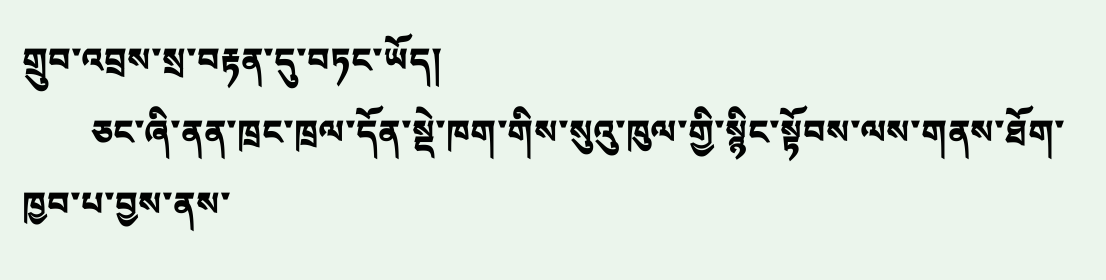གྲུབ་འབྲས་སྲ་བརྟན་དུ་བཏང་ཡོད།
        ཅང་ཞི་ནན་ཁྲང་ཁྲལ་དོན་སྡེ་ཁག་གིས་སུའུ་ཁུལ་གྱི་སྙིང་སྟོབས་ལས་གནས་ཐོག་ཁྱབ་པ་བྱས་ནས་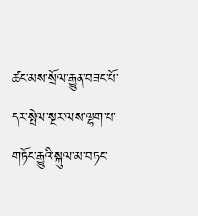ཚང་མས་སྲོལ་རྒྱུན་བཟང་པོ་དར་སྤེལ་སྔར་ལས་ལྷག་པ་གཏོང་རྒྱུའི་སྐུལ་མ་བཏང་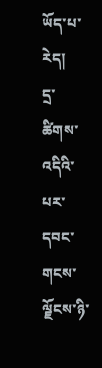ཡོད་པ་རེད།
དྲ་ཚིགས་འདིའི་པར་དབང་གངས་ལྗོངས་ཉི་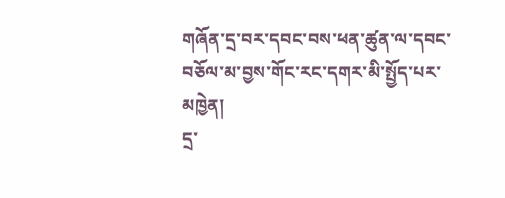གཞོན་དྲ་བར་དབང་བས་ཕན་ཚུན་ལ་དབང་བཅོལ་མ་བྱས་གོང་རང་དགར་མི་སྤྱོད་པར་མཁྱེན།
དྲ་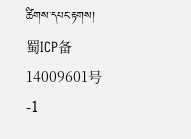ཚིགས་དཔང་རྟགས། 蜀ICP备14009601号-1